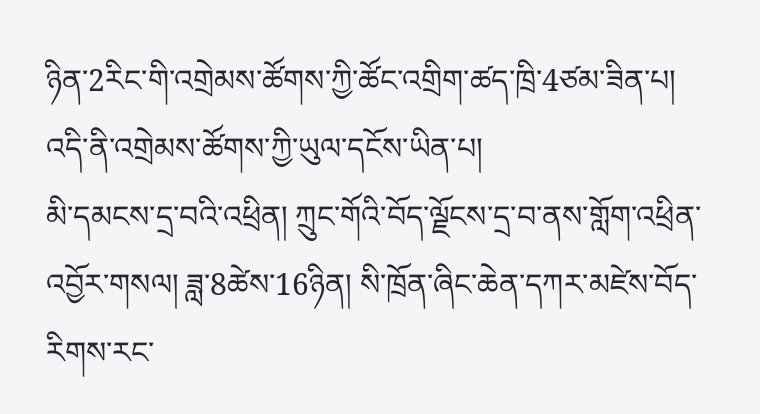ཉིན་2རིང་གི་འགྲེམས་ཚོགས་ཀྱི་ཚོང་འགྲིག་ཚད་ཁྲི་4ཙམ་ཟིན་པ།
འདི་ནི་འགྲེམས་ཚོགས་ཀྱི་ཡུལ་དངོས་ཡིན་པ།
མི་དམངས་དྲ་བའི་འཕྲིན། ཀྲུང་གོའི་བོད་ལྗོངས་དྲ་བ་ནས་གློག་འཕྲིན་འབྱོར་གསལ། ཟླ་8ཚེས་16ཉིན། སི་ཁྲོན་ཞིང་ཆེན་དཀར་མཛེས་བོད་རིགས་རང་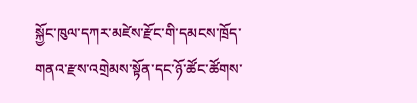སྐྱོང་ཁུལ་དཀར་མཛེས་རྫོང་གི་དམངས་ཁྲོད་གནའ་རྫས་འགྲེམས་སྟོན་དང་ཉོ་ཚོང་ཚོགས་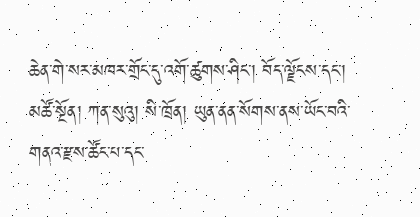ཆེན་གེ་སར་མཁར་གྲོང་དུ་འགོ་ཚུགས་ཤིང་། བོད་ལྗོངས་དང་། མཚོ་སྔོན། ཀན་སུའུ། སི་ཁྲོན། ཡུན་ནན་སོགས་ནས་ཡོང་བའི་གནའ་རྫས་ཚོང་པ་དང་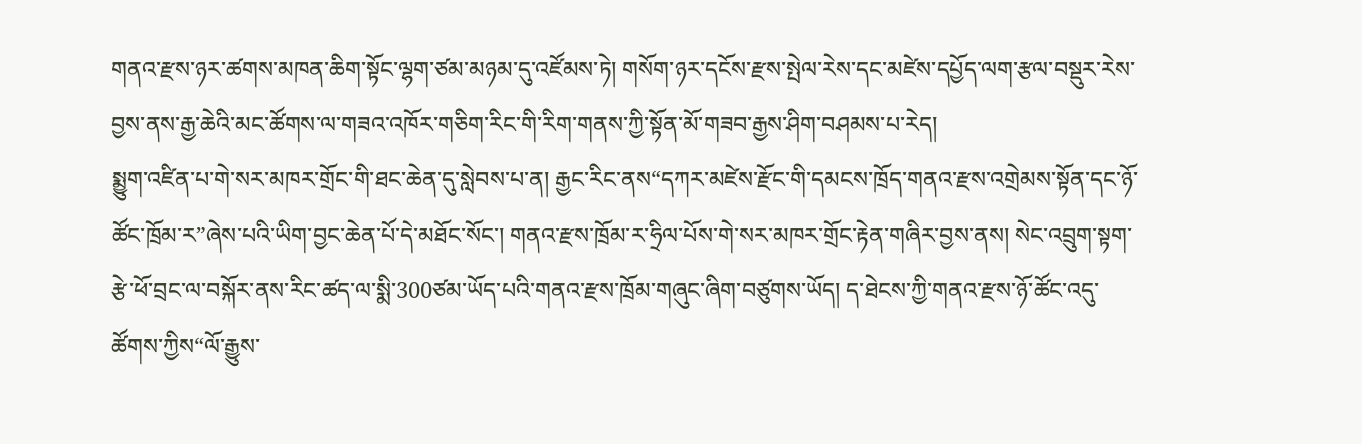གནའ་རྫས་ཉར་ཚགས་མཁན་ཆིག་སྟོང་ལྷག་ཙམ་མཉམ་དུ་འཛོམས་ཏེ། གསོག་ཉར་དངོས་རྫས་སྤེལ་རེས་དང་མཛེས་དཔྱོད་ལག་རྩལ་བསྡུར་རེས་བྱས་ནས་རྒྱ་ཆེའི་མང་ཚོགས་ལ་གཟའ་འཁོར་གཅིག་རིང་གི་རིག་གནས་ཀྱི་སྟོན་མོ་གཟབ་རྒྱས་ཤིག་བཤམས་པ་རེད།
སྨྱུག་འཛིན་པ་གེ་སར་མཁར་གྲོང་གི་ཐང་ཆེན་དུ་སླེབས་པ་ན། རྒྱང་རིང་ནས“དཀར་མཛེས་རྫོང་གི་དམངས་ཁྲོད་གནའ་རྫས་འགྲེམས་སྟོན་དང་ཉོ་ཚོང་ཁྲོམ་ར”ཞེས་པའི་ཡིག་བྱང་ཆེན་པོ་དེ་མཐོང་སོང་། གནའ་རྫས་ཁྲོམ་ར་ཧྲིལ་པོས་གེ་སར་མཁར་གྲོང་རྟེན་གཞིར་བྱས་ནས། སེང་འབྲུག་སྟག་རྩེ་ཕོ་བྲང་ལ་བསྐོར་ནས་རིང་ཚད་ལ་སྨི་300ཙམ་ཡོད་པའི་གནའ་རྫས་ཁྲོམ་གཞུང་ཞིག་བཙུགས་ཡོད། ད་ཐེངས་ཀྱི་གནའ་རྫས་ཉོ་ཚོང་འདུ་ཚོགས་ཀྱིས“ལོ་རྒྱུས་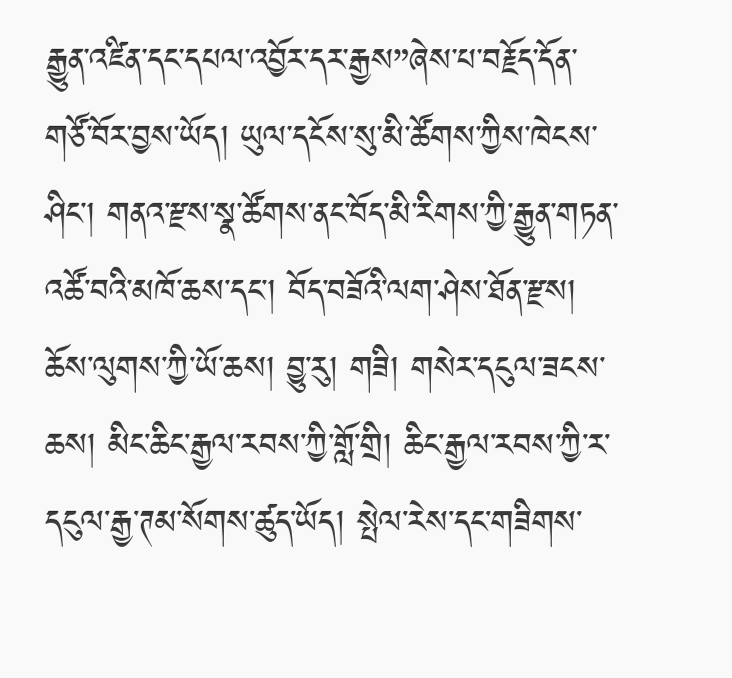རྒྱུན་འཛིན་དང་དཔལ་འབྱོར་དར་རྒྱས”ཞེས་པ་བརྗོད་དོན་གཙོ་བོར་བྱས་ཡོད། ཡུལ་དངོས་སུ་མི་ཚོགས་ཀྱིས་ཁེངས་ཤིང་། གནའ་རྫས་སྣ་ཚོགས་ནང་བོད་མི་རིགས་ཀྱི་རྒྱུན་གཏན་འཚོ་བའི་མཁོ་ཆས་དང་། བོད་བཟོའི་ལག་ཤེས་ཐོན་རྫས། ཆོས་ལུགས་ཀྱི་ཡོ་ཆས། བྱུ་རུ། གཟི། གསེར་དངུལ་ཟངས་ཆས། མིང་ཆིང་རྒྱལ་རབས་ཀྱི་གློ་གྲི། ཆིང་རྒྱལ་རབས་ཀྱི་ར་དངུལ་རྒྱ་ཊམ་སོགས་ཚུད་ཡོད། སྤེལ་རེས་དང་གཟིགས་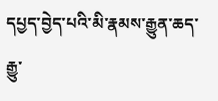དཔྱད་བྱེད་པའི་མི་རྣམས་རྒྱུན་ཆད་རྒྱུ་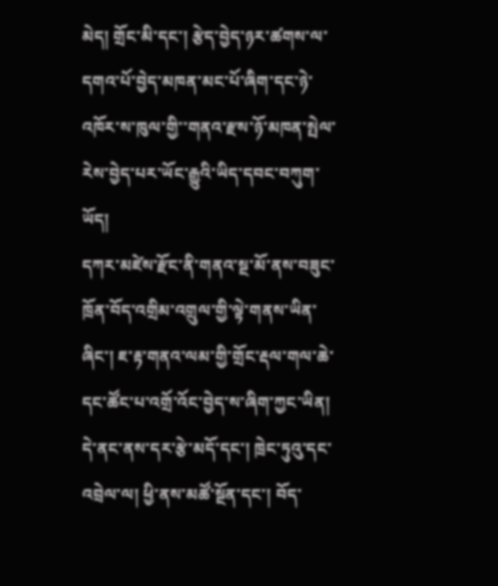མེད། གྲོང་མི་དང་། རྩེད་བྱེད་ཉར་ཚགས་ལ་དགའ་པོ་བྱེད་མཁན་མང་པོ་ཞིག་དང་ཉེ་འཁོར་ས་ཁུལ་གྱི་་གནའ་རྫས་ཉོ་མཁན་སྤེལ་རེས་བྱེད་པར་ཡོང་རྒྱུའི་ཡིད་དབང་བཀུག་ཡོད།
དཀར་མཛེས་རྫོང་ནི་གནའ་སྔ་མོ་ནས་བཟུང་ཁྲོན་བོད་འགྲིམ་འགྲུལ་གྱི་ལྟེ་གནས་ཡིན་ཞིང་། ཇ་རྟ་གནའ་ལམ་གྱི་གྲོང་རྡལ་གལ་ཆེ་དང་ཚོང་པ་འགྲོ་འོང་བྱེད་ས་ཞིག་ཀྱང་ཡིན། དེ་ནང་ནས་དར་རྩེ་མདོ་དང་། ཁྲེང་ཏུའུ་དང་འབྲེལ་ལ། ཕྱི་ནས་མཚོ་སྔོན་དང་། བོད་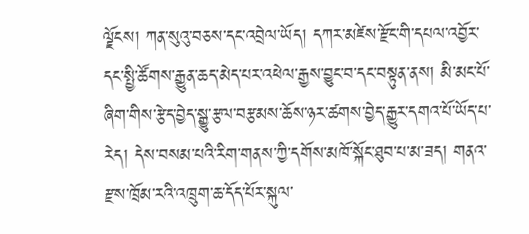ལྗོངས། ཀན་སུའུ་བཅས་དང་འབྲེལ་ཡོད། དཀར་མཛེས་རྫོང་གི་དཔལ་འབྱོར་དང་སྤྱི་ཚོགས་རྒྱུན་ཆད་མེད་པར་འཕེལ་རྒྱས་བྱུང་བ་དང་བསྟུན་ནས། མི་མང་པོ་ཞིག་གིས་རྩེད་བྱེད་སྒྱུ་རྩལ་བརྩམས་ཆོས་ཉར་ཚགས་བྱེད་རྒྱུར་དགའ་པོ་ཡོད་པ་རེད། དེས་བསམ་པའི་རིག་གནས་ཀྱི་དགོས་མཁོ་སྐོང་ཐུབ་པ་མ་ཟད། གནའ་རྫས་ཁྲོམ་རའི་འཁྲུག་ཆ་དོད་པོར་སྐུལ་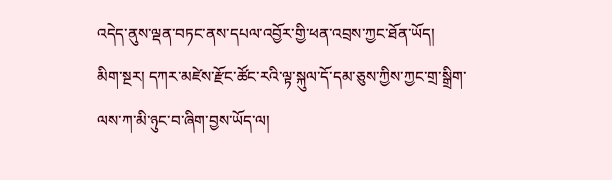འདེད་ནུས་ལྡན་བཏང་ནས་དཔལ་འབྱོར་གྱི་ཕན་འབྲས་ཀྱང་ཐོན་ཡོད།
མིག་སྔར། དཀར་མཛེས་རྫོང་ཚོང་རའི་ལྟ་སྐུལ་དོ་དམ་ཅུས་ཀྱིས་ཀྱང་གྲ་སྒྲིག་ལས་ཀ་མི་ཉུང་བ་ཞིག་བྱས་ཡོད་ལ།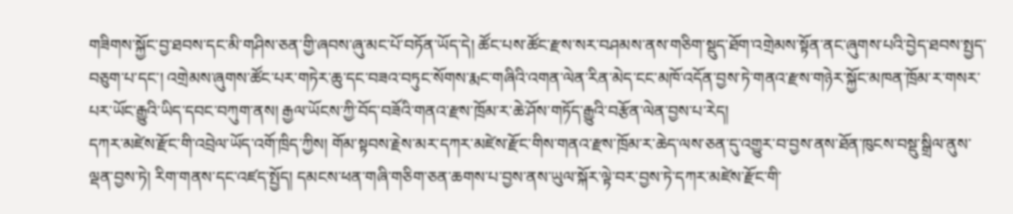གཟིགས་སྐྱོང་བྱ་ཐབས་དང་མི་གཤིས་ཅན་གྱི་ཞབས་ཞུ་མང་པོ་བཏོན་ཡོད་དེ། ཚོང་པས་ཚོང་རྫས་སར་བཤམས་ནས་གཅིག་སྡུད་ཐོག་འགྲེམས་སྟོན་ནང་ཞུགས་པའི་བྱེད་ཐབས་སྤྱད་བཅུག་པ་དང་། འགྲེམས་ཞུགས་ཚོང་པར་གཏེར་ཆུ་དང་བཟའ་བཏུང་སོགས་རྨང་གཞིའི་འགན་ལེན་རིན་མེད་ངང་མཁོ་འདོན་བྱས་ཏེ་གནའ་རྫས་གཉེར་སྐྱོང་མཁན་ཁྲོམ་ར་གསར་པར་ཡོང་རྒྱུའི་ཡིད་དབང་བཀུག་ནས། རྒྱལ་ཡོངས་ཀྱི་བོད་བཟོའི་གནའ་རྫས་ཁྲོམ་ར་ཆེ་ཤོས་གཏོད་རྒྱུའི་བརྩོན་ལེན་བྱས་པ་རེད།
དཀར་མཛེས་རྫོང་གི་འབྲེལ་ཡོད་འགོ་ཁྲིད་ཀྱིས། གོམ་སྟབས་རྗེས་མར་དཀར་མཛེས་རྫོང་གིས་གནའ་རྫས་ཁྲོམ་ར་ཆེད་ལས་ཅན་དུ་འགྱུར་བ་བྱས་ནས་ཐོན་ཁུངས་བསྡུ་སྒྲིལ་ནུས་ལྡན་བྱས་ཏེ། རིག་གནས་དང་འཛད་སྤྱོད། དམངས་ཕན་གཞི་གཅིག་ཅན་ཆགས་པ་བྱས་ནས་ཡུལ་སྐོར་ལྟེ་བར་བྱས་ཏེ་དཀར་མཛེས་རྫོང་གི་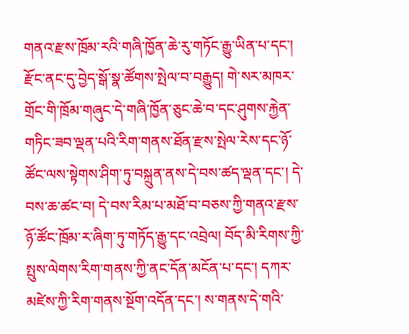གནའ་རྫས་ཁྲོམ་རའི་གཞི་ཁྱོན་ཆེ་རུ་གཏོང་རྒྱུ་ཡིན་པ་དང་། རྫོང་ནང་དུ་བྱེད་སྒོ་སྣ་ཚོགས་སྤེལ་བ་བརྒྱུད། གེ་སར་མཁར་གྲོང་གི་ཁྲོམ་གཞུང་དེ་གཞི་ཁྱོན་ཅུང་ཆེ་བ་དང་ཤུགས་རྐྱེན་གཏིང་ཟབ་ལྡན་པའི་རིག་གནས་ཐོན་རྫས་སྤེལ་རེས་དང་ཉོ་ཚོང་ལས་སྟེགས་ཤིག་ཏུ་བསྐྲུན་ནས་དེ་བས་ཚད་ལྡན་དང་། དེ་བས་ཆ་ཚང་བ། དེ་བས་རིམ་པ་མཐོ་བ་བཅས་ཀྱི་གནའ་རྫས་ཉོ་ཚོང་ཁྲོམ་ར་ཞིག་ཏུ་གཏོད་རྒྱུ་དང་འབྲེལ། བོད་མི་རིགས་ཀྱི་སྤུས་ལེགས་རིག་གནས་ཀྱི་ནང་དོན་མངོན་པ་དང་། དཀར་མཛེས་ཀྱི་རིག་གནས་སྔོག་འདོན་དང་། ས་གནས་དེ་གའི་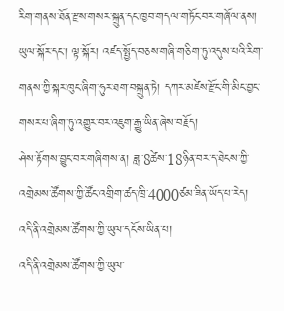རིག་གནས་ཐོན་རྫས་གསར་སྐྲུན་དང་ཁྱབ་གདལ་གཏོང་བར་གཞོལ་ནས། ཡུལ་སྐོར་དང་། ལྟ་སྐོར། འཛད་སྤྱོད་བཅས་གཞི་གཅིག་ཏུ་འདུས་པའི་རིག་གནས་ཀྱི་སྐར་ཁུང་ཞིག་ཧུར་ཐག་བསྐྲུན་ཏེ། དཀར་མཛེས་རྫོང་གི་མིང་བྱང་གསར་པ་ཞིག་ཏུ་འགྱུར་བར་འཇུག་རྒྱུ་ཡིན་ཞེས་བརྗོད།
ཤེས་རྟོགས་བྱུང་བར་གཞིགས་ན། ཟླ་8ཚེས་18ཉིན་བར་ད་ཐེངས་ཀྱི་འགྲེམས་ཚོགས་ཀྱི་ཚོང་འགྲིག་ཚད་ཁྲི་4000ཙམ་ཟིན་ཡོད་པ་རེད།
འདི་ནི་འགྲེམས་ཚོགས་ཀྱི་ཡུལ་དངོས་ཡིན་པ།
འདི་ནི་འགྲེམས་ཚོགས་ཀྱི་ཡུལ་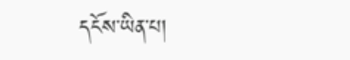དངོས་ཡིན་པ།